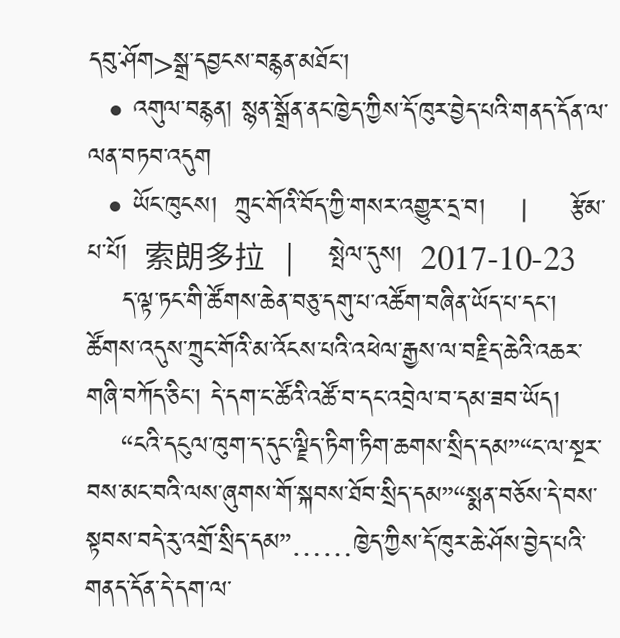དབུ་ཤོག>སྒྲ་དབྱངས་བརྙན་མཐོང་།
  • འགུལ་བརྙན། སྙན་སྒྲོན་ནང་ཁྱེད་ཀྱིས་དོ་ཁུར་བྱེད་པའི་གནད་དོན་ལ་ལན་བཏབ་འདུག
  • ཡོང་ཁུངས།  ཀྲུང་གོའི་བོད་ཀྱི་གསར་འགྱུར་དྲ་བ།    |     རྩོམ་པ་པོ།  索朗多拉   |     སྤེལ་དུས།  2017-10-23
    ད་ལྟ་ཏང་གི་ཚོགས་ཆེན་བཅུ་དགུ་པ་འཚོག་བཞིན་ཡོད་པ་དང་། ཚོགས་འདུས་ཀྲུང་གོའི་མ་འོངས་པའི་འཕེལ་རྒྱས་ལ་བརྗིད་ཆེའི་འཆར་གཞི་བཀོད་ཅིང་། དེ་དག་ང་ཚོའི་འཚོ་བ་དང་འབྲེལ་བ་དམ་ཟབ་ཡོད།
    “ངའི་དངུལ་ཁུག་ད་དུང་ལྗིད་ཏིག་ཏིག་ཆགས་སྲིད་དམ”“ང་ལ་སྔར་བས་མང་བའི་ལས་ཞུགས་གོ་སྐབས་ཐོབ་སྲིད་དམ”“སྨན་བཅོས་དེ་བས་སྟབས་བདེ་རུ་འགྲོ་སྲིད་དམ”……ཁྱེད་ཀྱིས་དོ་ཁུར་ཆེ་ཤོས་བྱེད་པའི་གནད་དོན་དེ་དག་ལ་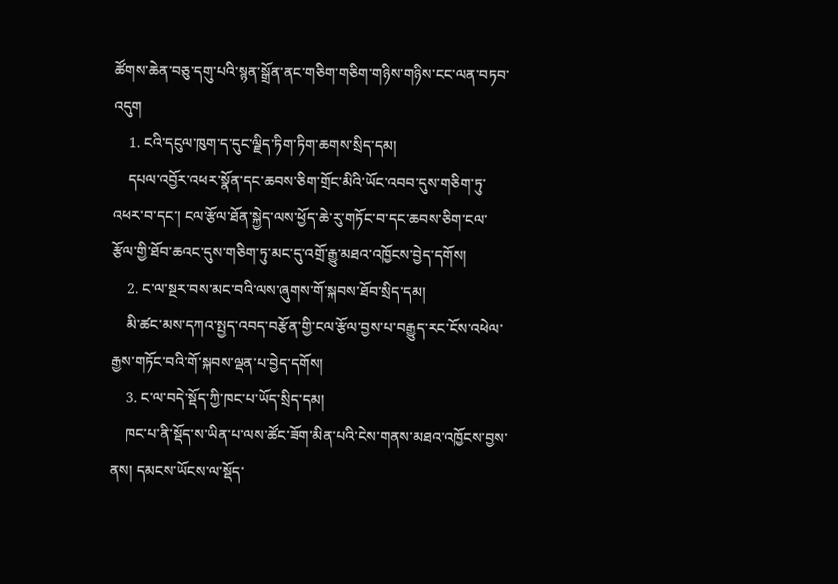ཚོགས་ཆེན་བཅུ་དགུ་པའི་སྙན་སྒྲོན་ནང་གཅིག་གཅིག་གཉིས་གཉིས་ངང་ལན་བཏབ་འདུག
    1. ངའི་དངུལ་ཁུག་ད་དུང་ལྗིད་ཏིག་ཏིག་ཆགས་སྲིད་དམ།
    དཔལ་འབྱོར་འཕར་སྣོན་དང་ཆབས་ཅིག་གྲོང་མིའི་ཡོང་འབབ་དུས་གཅིག་ཏུ་འཕར་བ་དང་། ངལ་རྩོལ་ཐོན་སྐྱེད་ལས་ཕྱོད་ཆེ་རུ་གཏོང་བ་དང་ཆབས་ཅིག་ངལ་རྩོལ་གྱི་ཐོབ་ཆའང་དུས་གཅིག་ཏུ་མང་དུ་འགྲོ་རྒྱུ་མཐའ་འཁྱོངས་བྱེད་དགོས།
    2. ང་ལ་སྔར་བས་མང་བའི་ལས་ཞུགས་གོ་སྐབས་ཐོབ་སྲིད་དམ།
    མི་ཚང་མས་དཀའ་སྤྱད་འབད་བརྩོན་གྱི་ངལ་རྩོལ་བྱས་པ་བརྒྱུད་རང་ངོས་འཕེལ་རྒྱས་གཏོང་བའི་གོ་སྐབས་ལྡན་པ་བྱེད་དགོས།
    3. ང་ལ་བདེ་སྡོད་ཀྱི་ཁང་པ་ཡོད་སྲིད་དམ།
    ཁང་པ་ནི་སྡོད་ས་ཡིན་པ་ལས་ཚོང་ཟོག་མིན་པའི་ངེས་གནས་མཐའ་འཁྱོངས་བྱས་ནས། དམངས་ཡོངས་ལ་སྡོད་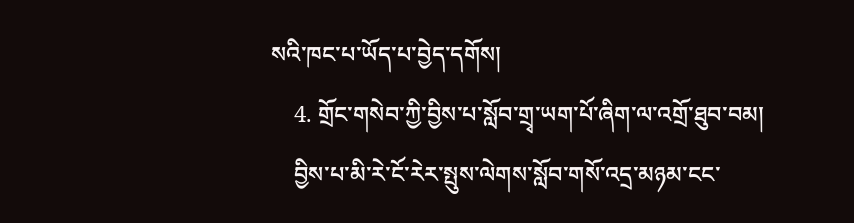སའི་ཁང་པ་ཡོད་པ་བྱེད་དགོས།
    4. གྲོང་གསེབ་ཀྱི་བྱིས་པ་སློབ་གྲྭ་ཡག་པོ་ཞིག་ལ་འགྲོ་ཐུབ་བམ།
    བྱིས་པ་མི་རེ་ངོ་རེར་སྤུས་ལེགས་སློབ་གསོ་འདྲ་མཉམ་ངང་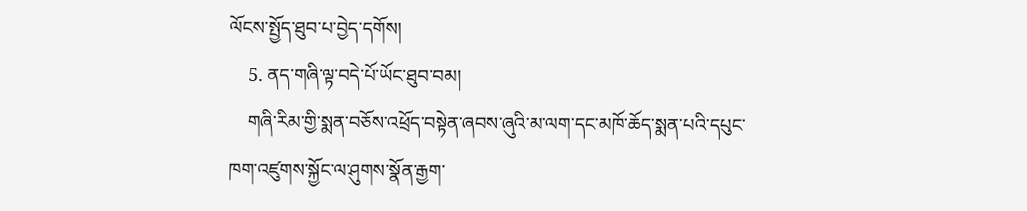ལོངས་སྤྱོད་ཐུབ་པ་བྱེད་དགོས།
    5. ནད་གཞི་ལྟ་བདེ་པོ་ཡོང་ཐུབ་བམ།
    གཞི་རིམ་གྱི་སྨན་བཅོས་འཕྲོད་བསྟེན་ཞབས་ཞུའི་མ་ལག་དང་མཁོ་ཆོད་སྨན་པའི་དཔུང་ཁག་འཛུགས་སྐྱོང་ལ་ཤུགས་སྣོན་རྒྱག་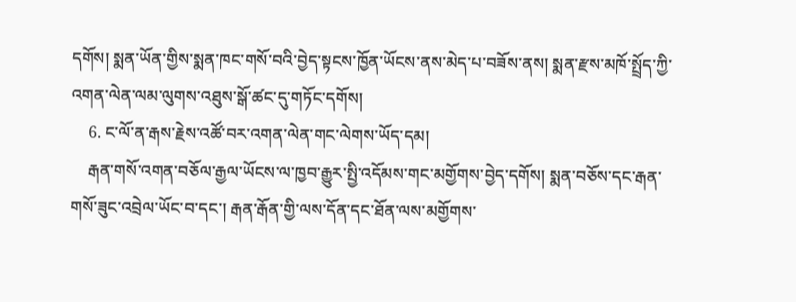དགོས། སྨན་ཡོན་གྱིས་སྨན་ཁང་གསོ་བའི་བྱེད་སྟངས་ཁྱོན་ཡོངས་ནས་མེད་པ་བཟོས་ནས། སྨན་རྫས་མཁོ་སྤྲོད་ཀྱི་འགན་ལེན་ལམ་ལུགས་འཐུས་སྒོ་ཚང་དུ་གཏོང་དགོས།
    6. ང་ལོ་ན་རྒས་རྗེས་འཚོ་བར་འགན་ལེན་གང་ལེགས་ཡོད་དམ།
    རྒན་གསོ་འགན་བཅོལ་རྒྱལ་ཡོངས་ལ་ཁྱབ་རྒྱུར་སྤྱི་འདོམས་གང་མགྱོགས་བྱེད་དགོས། སྨན་བཅོས་དང་རྒན་གསོ་ཟུང་འབྲེལ་ཡོང་བ་དང་། རྒན་རྒོན་གྱི་ལས་དོན་དང་ཐོན་ལས་མགྱོགས་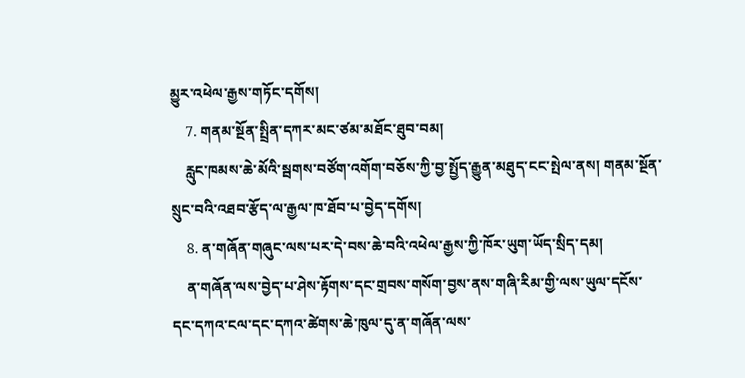མྱུར་འཕེལ་རྒྱས་གཏོང་དགོས།
    7. གནམ་སྔོན་སྤྲིན་དཀར་མང་ཙམ་མཐོང་ཐུབ་བམ།
    རླུང་ཁམས་ཆེ་མོའི་སྦགས་བཙོག་འགོག་བཅོས་ཀྱི་བྱ་སྤྱོད་རྒྱུན་མཐུད་ངང་སྤེལ་ནས། གནམ་སྔོན་སྲུང་བའི་འཐབ་རྩོད་ལ་རྒྱལ་ཁ་ཐོབ་པ་བྱེད་དགོས།
    8. ན་གཞོན་གཞུང་ལས་པར་དེ་བས་ཆེ་བའི་འཕེལ་རྒྱས་ཀྱི་ཁོར་ཡུག་ཡོད་སྲིད་དམ།
    ན་གཞོན་ལས་བྱེད་པ་ཤེས་རྟོགས་དང་གྲབས་གསོག་བྱས་ནས་གཞི་རིམ་གྱི་ལས་ཡུལ་དངོས་དང་དཀའ་ངལ་དང་དཀའ་ཚེགས་ཆེ་ཁུལ་དུ་ན་གཞོན་ལས་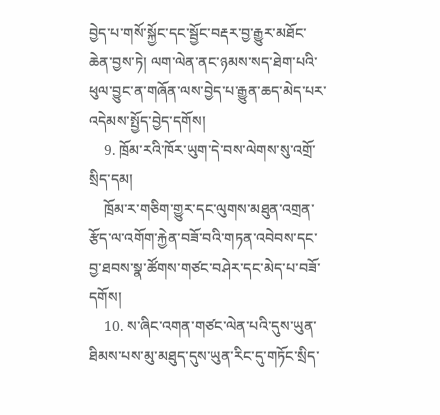བྱེད་པ་གསོ་སྐྱོང་དང་སྦྱོང་བརྡར་བྱ་རྒྱུར་མཐོང་ཆེན་བྱས་ཏེ། ལག་ལེན་ནང་ཉམས་སད་ཐེག་པའི་ཕུལ་བྱུང་ན་གཞོན་ལས་བྱེད་པ་རྒྱུན་ཆད་མེད་པར་འདེམས་སྤྱོད་བྱེད་དགོས།
    9. ཁྲོམ་རའི་ཁོར་ཡུག་དེ་བས་ལེགས་སུ་འགྲོ་སྲིད་དམ།
    ཁྲོམ་ར་གཅིག་གྱུར་དང་ལུགས་མཐུན་འགྲན་རྩོད་ལ་འགོག་རྐྱེན་བཟོ་བའི་གཏན་འབེབས་དང་བྱ་ཐབས་སྣ་ཚོགས་གཙང་བཤེར་དང་མེད་པ་བཟོ་དགོས།
    10. ས་ཞིང་འགན་གཙང་ལེན་པའི་དུས་ཡུན་ཐིམས་པས་མུ་མཐུད་དུས་ཡུན་རིང་དུ་གཏོང་སྲིད་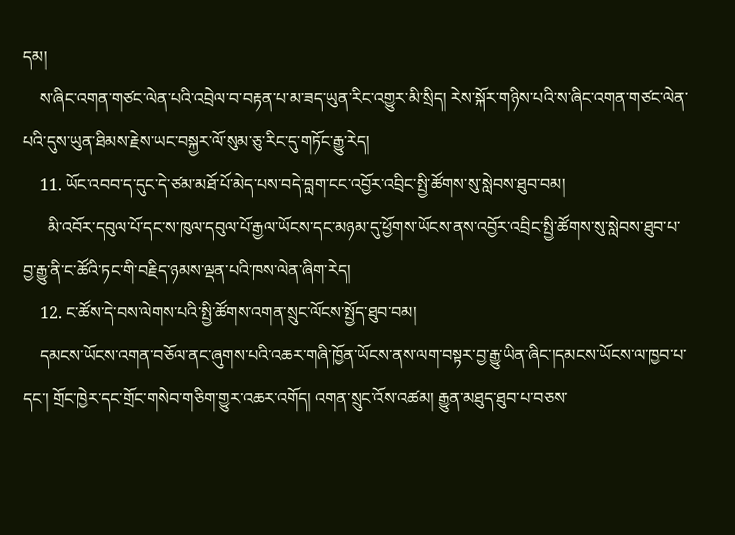དམ།
    ས་ཞིང་འགན་གཙང་ལེན་པའི་འབྲེལ་བ་བརྟན་པ་མ་ཟད་ཡུན་རིང་འགྱུར་མི་སྲིད། རེས་སྐོར་གཉིས་པའི་ས་ཞིང་འགན་གཙང་ལེན་པའི་དུས་ཡུན་ཐིམས་རྗེས་ཡང་བསྐྱར་ལོ་སུམ་ཅུ་རིང་དུ་གཏོང་རྒྱུ་རེད།
    11. ཡོང་འབབ་ད་དུང་དེ་ཙམ་མཐོ་པོ་མེད་པས་བདེ་བླག་ངང་འབྱོར་འབྲིང་སྤྱི་ཚོགས་སུ་སླེབས་ཐུབ་བམ།
      མི་འབོར་དབུལ་པོ་དང་ས་ཁུལ་དབུལ་པོ་རྒྱལ་ཡོངས་དང་མཉམ་དུ་ཕྱོགས་ཡོངས་ནས་འབྱོར་འབྲིང་སྤྱི་ཚོགས་སུ་སླེབས་ཐུབ་པ་བྱ་རྒྱུ་ནི་ང་ཚོའི་ཏང་གི་བརྗིད་ཉམས་ལྡན་པའི་ཁས་ལེན་ཞིག་རེད།
    12. ང་ཚོས་དེ་བས་ལེགས་པའི་སྤྱི་ཚོགས་འགན་སྲུང་ལོངས་སྤྱོད་ཐུབ་བམ།
    དམངས་ཡོངས་འགན་བཅོལ་ནང་ཞུགས་པའི་འཆར་གཞི་ཁྱོན་ཡོངས་ནས་ལག་བསྟར་བྱ་རྒྱུ་ཡིན་ཞིང་།དམངས་ཡོངས་ལ་ཁྱབ་པ་དང་། གྲོང་ཁྱེར་དང་གྲོང་གསེབ་གཅིག་གྱུར་འཆར་འགོད། འགན་སྲུང་འོས་འཚམ། རྒྱུན་མཐུད་ཐུབ་པ་བཅས་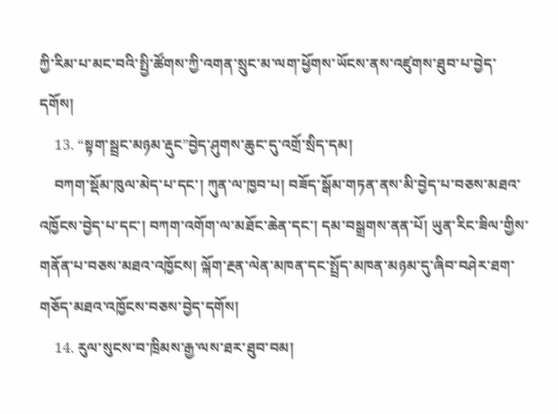ཀྱི་རིམ་པ་མང་བའི་སྤྱི་ཚོགས་ཀྱི་འགན་སྲུང་མ་ལག་ཕྱོགས་ཡོངས་ནས་འཛུགས་ཐུབ་པ་བྱེད་དགོས།
    13. “སྟག་སྦྲང་མཉམ་རྡུང”བྱེད་ཤུགས་ཆུང་དུ་འགྲོ་སྲིད་དམ།
    བཀག་སྡོམ་ཁུལ་མེད་པ་དང་། ཀུན་ལ་ཁྱབ་པ། བཟོད་སྒོམ་གཏན་ནས་མི་བྱེད་པ་བཅས་མཐའ་འཁྱོངས་བྱེད་པ་དང་། བཀག་འགོག་ལ་མཐོང་ཆེན་དང་། དམ་བསྒྲགས་ནན་པོ། ཡུན་རིང་ཟིལ་གྱིས་གནོན་པ་བཅས་མཐའ་འཁྱོངས། ལྐོག་རྔན་ལེན་མཁན་དང་སྤྲོད་མཁན་མཉམ་དུ་ཞིབ་བཤེར་ཐག་གཅོད་མཐའ་འཁྱོངས་བཅས་བྱེད་དགོས།
    14. རུལ་སུངས་བ་ཁྲིམས་རྒྱ་ལས་ཐར་ཐུབ་བམ།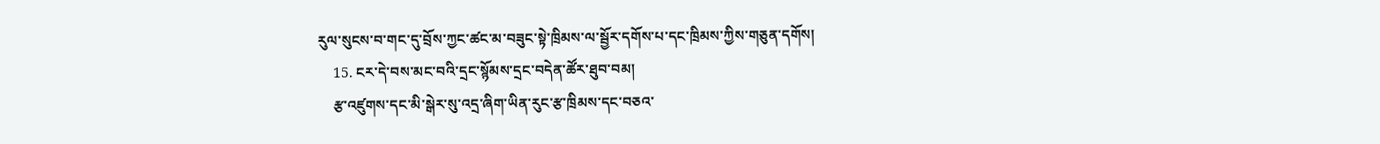རུལ་སུངས་བ་གང་དུ་བྲོས་ཀྱང་ཚང་མ་བཟུང་སྟེ་ཁྲིམས་ལ་སྦྱོར་དགོས་པ་དང་ཁྲིམས་ཀྱིས་གཅུན་དགོས།
    15. ངར་དེ་བས་མང་བའི་དྲང་སྙོམས་དྲང་བདེན་ཚོར་ཐུབ་བམ།
    རྩ་འཛུགས་དང་མི་སྒེར་སུ་འདྲ་ཞིག་ཡིན་རུང་རྩ་ཁྲིམས་དང་བཅའ་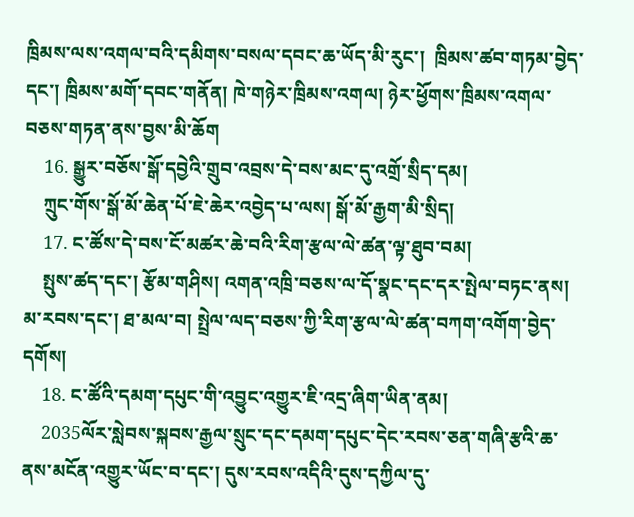ཁྲིམས་ལས་འགལ་བའི་དམིགས་བསལ་དབང་ཆ་ཡོད་མི་རུང་།  ཁྲིམས་ཚབ་གཏམ་བྱེད་དང་། ཁྲིམས་མགོ་དབང་གནོན། ཁེ་གཉེར་ཁྲིམས་འགལ། ཉེར་ཕྱོགས་ཁྲིམས་འགལ་བཅས་གཏན་ནས་བྱས་མི་ཆོག
    16. སྒྱུར་བཅོས་སྒོ་དབྱེའི་གྲུབ་འབྲས་དེ་བས་མང་དུ་འགྲོ་སྲིད་དམ།
    ཀྲུང་གོས་སྒོ་མོ་ཆེན་པོ་ཇེ་ཆེར་འབྱེད་པ་ལས། སྒོ་མོ་རྒྱག་མི་སྲིད།
    17. ང་ཚོས་དེ་བས་ངོ་མཚར་ཆེ་བའི་རིག་རྩལ་ལེ་ཚན་ལྟ་ཐུབ་བམ།
    སྤུས་ཚད་དང་། རྩོམ་གཤིས། འགན་འཁྲི་བཅས་ལ་དོ་སྣང་དང་དར་སྤེལ་བཏང་ནས། མ་རབས་དང་། ཐ་མལ་བ། སྤྲེལ་ལད་བཅས་ཀྱི་རིག་རྩལ་ལེ་ཚན་བཀག་འགོག་བྱེད་དགོས།
    18. ང་ཚོའི་དམག་དཔུང་གི་འབྱུང་འགྱུར་ཇི་འདྲ་ཞིག་ཡིན་ནམ།
    2035ལོར་སླེབས་སྐབས་རྒྱལ་སྲུང་དང་དམག་དཔུང་དེང་རབས་ཅན་གཞི་རྩའི་ཆ་ནས་མངོན་འགྱུར་ཡོང་བ་དང་། དུས་རབས་འདིའི་དུས་དཀྱིལ་དུ་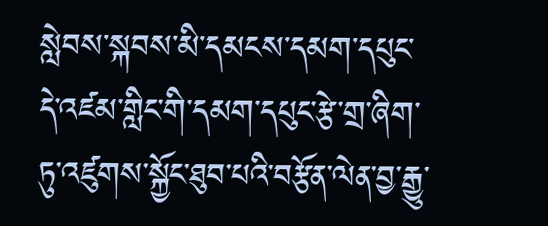སླེབས་སྐབས་མི་དམངས་དམག་དཔུང་དེ་འཛམ་གླིང་གི་དམག་དཔུང་རྩེ་གྲ་ཞིག་ཏུ་འཛུགས་སྐྱོང་ཐུབ་པའི་བརྩོན་ལེན་བྱ་རྒྱུ་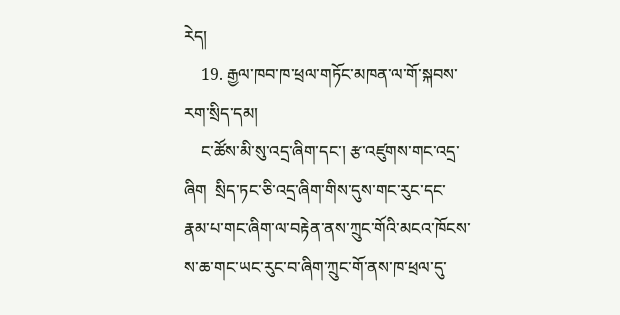རེད།
    19. རྒྱལ་ཁབ་ཁ་ཕྲལ་གཏོང་མཁན་ལ་གོ་སྐབས་རག་སྲིད་དམ།
    ང་ཚོས་མི་སུ་འདྲ་ཞིག་དང་། རྩ་འཛུགས་གང་འདྲ་ཞིག  སྲིད་ཏང་ཅི་འདྲ་ཞིག་གིས་དུས་གང་རུང་དང་རྣམ་པ་གང་ཞིག་ལ་བརྟེན་ནས་ཀྲུང་གོའི་མངའ་ཁོངས་ས་ཆ་གང་ཡང་རུང་བ་ཞིག་ཀྲུང་གོ་ནས་ཁ་ཕྲལ་དུ་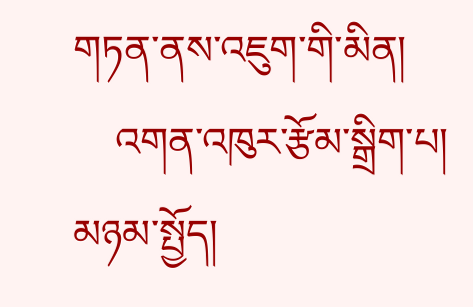གཏན་ནས་འཇུག་གི་མིན།
    འགན་འཁུར་རྩོམ་སྒྲིག་པ།
མཉམ་སྤྱོད།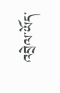འབྲེལ་ཡོད་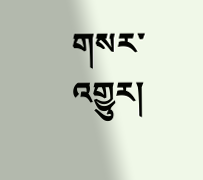གསར་འགྱུར།